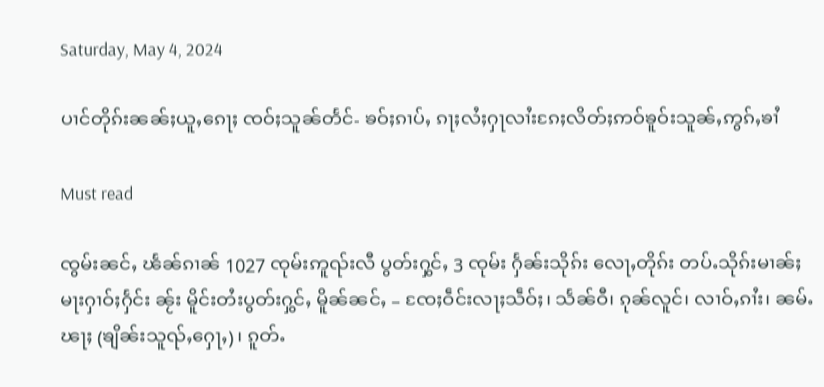Saturday, May 4, 2024

ပၢင်တိုၵ်းၼၼ်ႈယူႇၵေႃႈ ၸဝ်ႈသူၼ်တႅင်- ၶဝ်ႈၵၢပ်ႇ ၵႃႈလႆႈႁႃလၢႆးၵႄႈလိတ်ႈဢဝ်ၶူဝ်းသူၼ်ႇဢွၵ်ႇၶၢႆ

Must read

ၸွမ်းၼင်ႇ ၽႅၼ်ၵၢၼ် 1027 ၸုမ်းဢူၺ်းလီ ပွတ်းႁွင်ႇ 3 ၸုမ်း ႁႅၼ်းသိုၵ်း လေႃႇတိုၵ်း တပ်ႉသိုၵ်းမၢၼ်ႈမႃးႁၢဝ်ႈႁႅင်း ၼႂ်း မိူင်းတႆးပွတ်းႁွင်ႇ မိူၼ်ၼင်ႇ – ၸႄႈဝဵင်းလႃႈသဵဝ်ႈ၊ သႅၼ်ဝီ၊ ၵုၼ်လူင်၊ လၢဝ်ႇၵၢႆး၊ ၼမ်ႉၽႃႈ (ၶျိၼ်းသူၺ်ႇႁေႃႇ)၊ ၵူတ်ႉ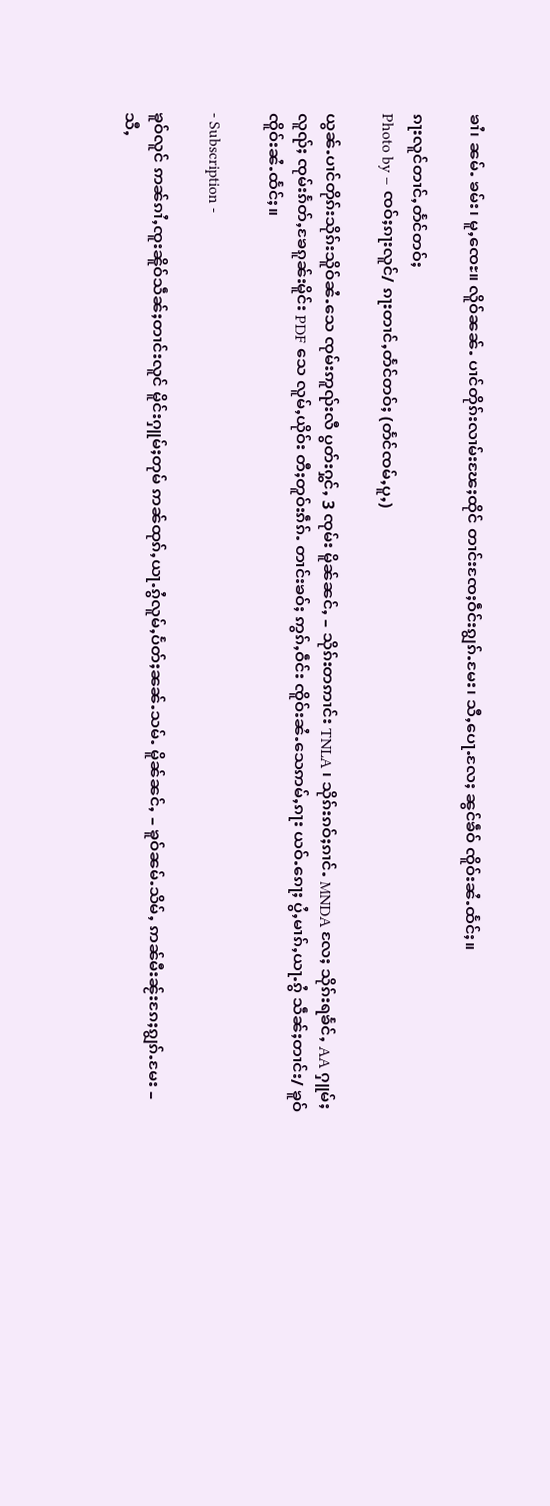ၶၢႆ၊ ၼမ်ႉ ၶမ်း၊ မူႇၸေႊ။ လိူဝ်ၼၼ်ႉ ပၢင်တိုၵ်းလၢမ်းၽႄႈထိုင် တၢင်းၸႄႈဝဵင်းၵျွၵ်ႉမႄး၊ သီႇပေႃႉလႄႈ ၼွင်ၶဵဝ် ၸိူဝ်းၼႆႉထႅင်ႈ။

ၵႃးလူင်တၢင်ႇတႅင်တဝ်ႈ
Photo by – ၸဝ်ႈၵႃးလူင်/ ၵႃးတၢင်ႇတႅင်တဝ်ႈ (တႅင်ၸမ်ႇပူႇ)

ယွၼ်ႉပၢင်တိုၵ်းသိုၵ်းသိူဝ်ၼႆႉသေ ၸုမ်းဢူၺ်းလီ ပွတ်းႁွင်ႇ 3 ၸုမ်း မိူၼ်ၼင်ႇ – သိုၵ်းတဢၢင်း TNLA ၊ သိုၵ်းၵဝ်ႈၵၢင်ႉ MNDA လႄႈ သိုၵ်းရၶႅင်ႇ AA ႁူမ်ႈလူၺ်ႈ ၸုမ်းၵႅတ်ႇၶႄၵူၼ်းမိူင်း PDF သေ လူမ်ႇယိုဝ်း တီႈတူဝ်းၵဵၵ်ႉ တၢင်းၶဝ်ႈ ဢွၵ်ႇဝဵင်း ၸိူဝ်းၼႆႉသေဢမ်ႇၵႃး ယဝ်ႉၵေႃႈ ပွႆႇမၢၵ်ႇယႃႉၵွႆ သဵၼ်ႈတၢင်း/ ၶူဝ် ၸိူဝ်းၼႆႉထႅင်ႈ။

- Subscription -

ၶူဝ်လူင် ဢၼ်ၵၢႆႇၸူးၼိူဝ်သဵၼ်ႈတၢင်းလူင် မိူင်းႁူမ်ႈတုမ် ဢၼ်ထုၵ်ႇယႃႉၵွႆလူမ်ႇပႅတ်ႈၼၼ်ႉသမ်ႉ မိူၼ်ၼင်ႇ – ၶူဝ်ၼမ်ႉသိမ်ႇ ဢၼ်မီးၼႂ်းၵႄႈၵျွၵ်ႉမႄး – သီႇ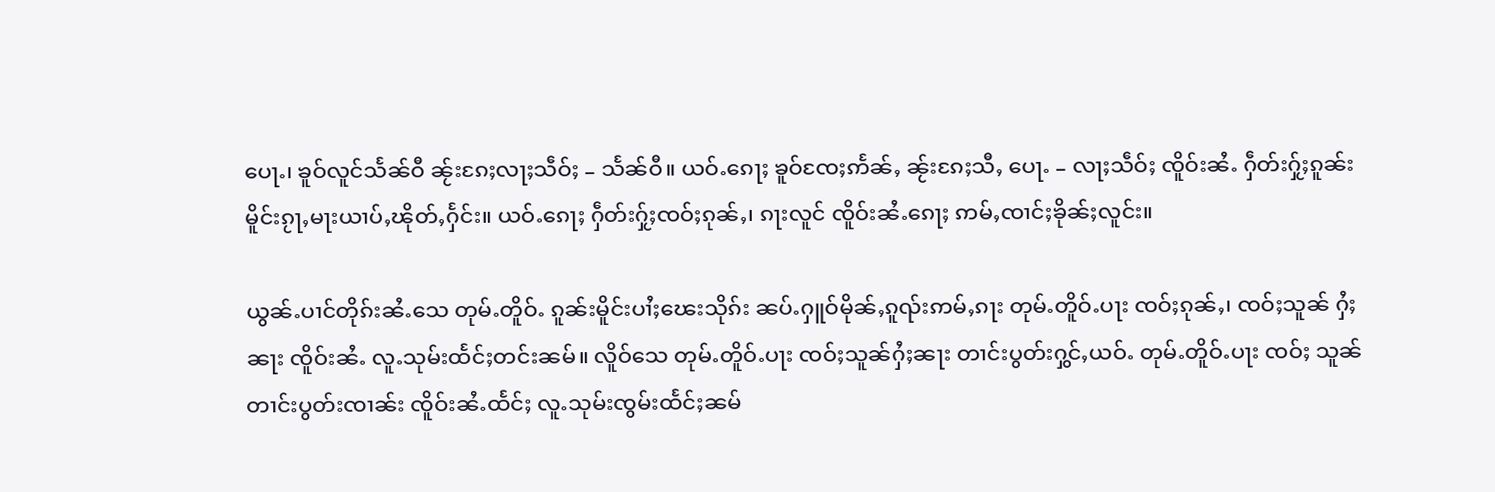ပေႃႉ၊ ၶူဝ်လူင်သႅၼ်ဝီ ၼႂ်းၵႄႈလႃႈသဵဝ်ႈ – သႅၼ်ဝီ။ ယဝ်ႉၵေႃႈ ၶူဝ်ၸႄႈဢႅၼ်ႇ ၼႂ်းၵႄႈသီႇ ပေႃႉ – လႃႈသဵဝ်ႈ ၸိူဝ်းၼႆႉ ႁဵတ်းႁႂ်ႈၵူၼ်းမိူင်းၵႂႃႇမႃးယၢပ်ႇၽိုတ်ႇႁႅင်း။ ယဝ်ႉၵေႃႈ ႁဵတ်းႁႂ်ႈၸဝ်ႈၵုၼ်ႇ၊ ၵႃးလူင် ၸိူဝ်းၼႆႉၵေႃႈ ဢမ်ႇၸၢင်ႈၶိုၼ်ႈလူင်း။

ယွၼ်ႉပၢင်တိုၵ်းၼႆႉသေ တုမ်ႉတိူဝ်ႉ ၵူၼ်းမိူင်းပၢႆႈၽေးသိုၵ်း ၼပ်ႉႁူဝ်မိုၼ်ႇၵူၺ်းဢမ်ႇၵႃး တုမ်ႉတိူဝ်ႉပႃး ၸဝ်ႈၵုၼ်ႇ၊ ၸဝ်ႈသူၼ် ႁႆႈၼႃး ၸိူဝ်းၼႆႉ လူႉသုမ်းထႅင်ႈတင်းၼမ်။ လိူဝ်သေ တုမ်ႉတိူဝ်ႉပႃး ၸဝ်ႈသူၼ်ႁႆႈၼႃး တၢင်းပွတ်းႁွင်ႇယဝ်ႉ တုမ်ႉတိူဝ်ႉပႃး ၸဝ်ႈ သူၼ်တၢင်းပွတ်းၸၢၼ်း ၸိူဝ်းၼႆႉထႅင်ႈ လူႉသုမ်းၸွမ်းထႅင်ႈၼမ်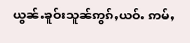ယွၼ်ႉၶူဝ်းသူၼ်ဢွၵ်ႇယဝ်ႉ ဢမ်ႇ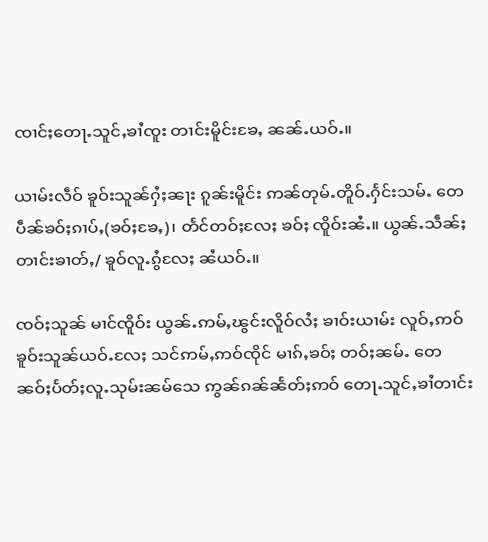ၸၢင်ႈတေႃႉသူင်ႇၶၢႆၸူး တၢင်းမိူင်းၶႄႇ ၼၼ်ႉယဝ်ႉ။

ယၢမ်းလဵဝ် ၶူဝ်းသူၼ်ႁႆႈၼႃး ၵူၼ်းမိူင်း ဢၼ်တုမ်ႉတိူဝ်ႉႁႅင်းသမ်ႉ တေပဵၼ်ၶဝ်ႈၵၢပ်ႇ(ၶဝ်ႈၶႄႇ)၊ တႅင်တဝ်ႈလႄႈ ၶဝ်ႈ ၸိူဝ်းၼႆႉ။ ယွၼ်ႉသဵၼ်ႈတၢင်းၶၢတ်ႇ/ ၶူဝ်လူႉၵွႆလႄႈ ၼႆယဝ်ႉ။

ၸဝ်ႈသူၼ် မၢင်ၸိူဝ်း ယွၼ်ႉဢမ်ႇၽွင်းလိူဝ်လႆႈ ၶၢဝ်းယၢမ်း လူဝ်ႇဢဝ်ၶူဝ်းသူၼ်ယဝ်ႉလႄႈ သင်ဢမ်ႇဢဝ်ၸိုင် မၢၵ်ႇၶဝ်ႈ တဝ်ႈၼမ်ႉ တေၼဝ်ႈပႅတ်ႈလူႉသုမ်းၼမ်သေ ဢွၼ်ၵၼ်ၼႅတ်ႈဢဝ် တေႃႉသူင်ႇၶၢႆတၢင်း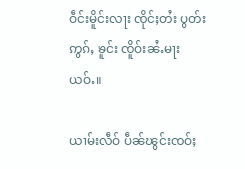ဝဵင်းမိူင်းလႃး ၸိုင်ႈတႆး ပွတ်းဢွၵ်ႇ ၶူင်း ၸိူဝ်းၼႆႉမႃးယဝ်ႉ။

ယၢမ်းလဵဝ် ပဵၼ်ၽွင်းၸဝ်ႈ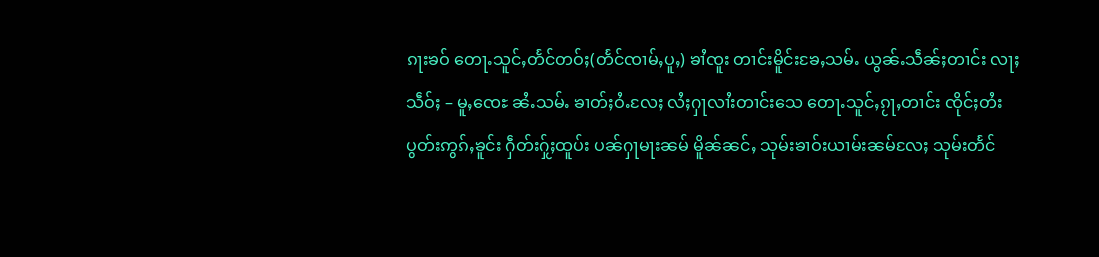ၵႃးၶဝ် တေႃႉသူင်ႇတႅင်တဝ်ႈ(တႅင်ၸၢမ်ႇပူႇ) ၶၢႆၸူး တၢင်းမိူင်းၶႄႇသမ်ႉ ယွၼ်ႉသဵၼ်ႈတၢင်း လႃႈ သဵဝ်ႈ – မူႇၸေႊ ၼႆႉသမ်ႉ ၶၢတ်ႈဝႆႉလႄႈ လႆႈႁႃလၢႆးတၢင်းသေ တေႃႉသူင်ႇၵႂႃႇတၢင်း ၸိုင်ႈတႆးပွတ်းဢွၵ်ႇၶူင်း ႁဵတ်းႁႂ်ႈထူပ်း ပၼ်ႁႃမႃးၼမ် မိူၼ်ၼင်ႇ သုမ်းၶၢဝ်းယၢမ်းၼမ်လႄႈ သုမ်းတႅင်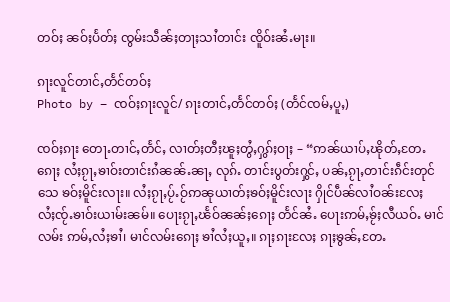တဝ်ႈ ၼဝ်ႈပႅတ်ႈ ၸွမ်းသဵၼ်ႈတႃႈသၢႆတၢင်း ၸိူဝ်းၼႆႉမႃး။

ၵႃးလူင်တၢင်ႇတႅင်တဝ်ႈ
Photo by – ၸဝ်ႈၵႃးလူင်/ ၵႃးတၢင်ႇတႅင်တဝ်ႈ (တႅင်ၸမ်ႇပူႇ)

ၸဝ်ႈၵႃး တေႃႉတၢင်ႇတႅင်ႇ လၢတ်ႈတီႈၽူႈတွႆႇႁွၵ်ႈဝႃႈ – “ဢၼ်ယၢပ်ႇၽိုတ်ႇတႄႉၵေႃႈ လႆႈၵႂႃႇၶၢဝ်းတၢင်းၵႆၼၼ်ႉၼႃႇ လုၵ်ႉ တၢင်းပွတ်းႁွင်ႇ ပၼ်ႇၵႂႃႇတၢင်းၵဵင်းတုင်သေ ၶဝ်ႈမိူင်းလႃး။ လႆႈၵႂႃႇပႂ်ႉဝႂ်ဢၼုယၢတ်ႈၶဝ်ႈမိူင်းလႃး ႁိုင်ပဵၼ်လၢႆဝၼ်းလႄႈ လႆႈၸႂ်ႉၶၢဝ်းယၢမ်းၼမ်။ ပေႃးၵႂႃႇၽႅဝ်ၼၼ်ႈၵေႃႈ တႅင်ၼႆႉ ပေႃးဢမ်ႇၶႂ်ႈလီယဝ်ႉ မၢင် လမ်း ဢမ်ႇလႆႈၶၢႆ၊ မၢင်လမ်းၵေႃႈ ၶၢႆလႆႈယူႇ။ ၵႃႈၵႃးလႄႈ ၵႃႈၶွၼ်ႇတႄႉ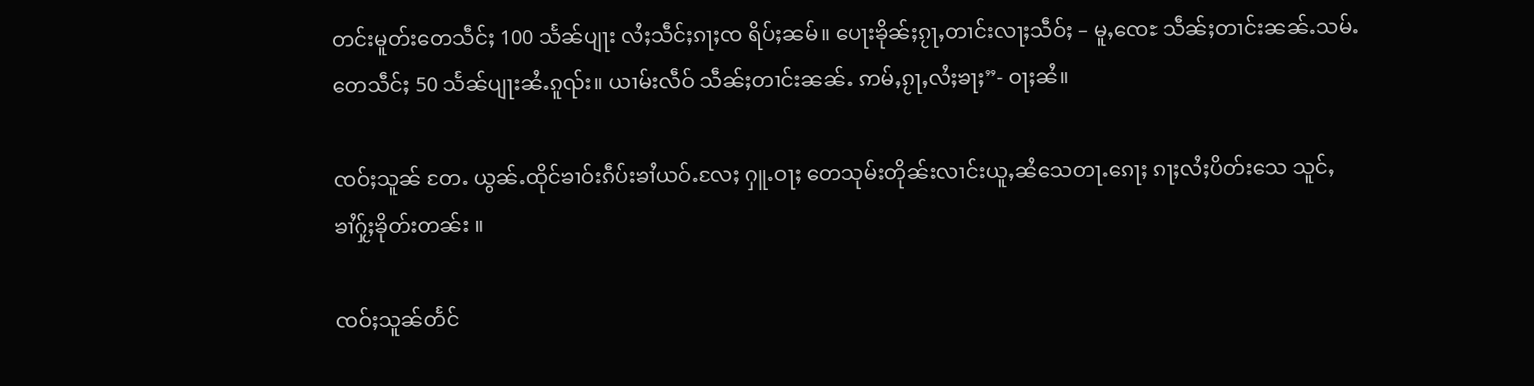တင်းမူတ်းတေသဵင်ႈ 100 သႅၼ်ပျႃး လႆႈသဵင်ႈၵႃႈၸ ရိပ်ႈၼမ်။ ပေႃးၶိုၼ်ႈၵႂႃႇတၢင်းလႃႈသဵဝ်ႈ – မူႇၸေႊ သဵၼ်ႈတၢင်းၼၼ်ႉသမ်ႉ တေသဵင်ႈ 50 သႅၼ်ပျႃးၼႆႉၵူၺ်း။ ယၢမ်းလဵဝ် သဵၼ်ႈတၢင်းၼၼ်ႉ ဢမ်ႇၵႂႃႇလႆႈၶႃႈ”- ဝႃႈၼႆ။

ၸဝ်ႈသူၼ် တႄႉ ယွၼ်ႉထိုင်ၶၢဝ်းၵဵပ်းၶၢႆယဝ်ႉလႄႈ ႁူႉဝႃႈ တေသုမ်းတိုၼ်းလၢင်းယူႇၼႆသေတႃႉၵေႃႈ ၵႃႈလႆႈပိတ်းသေ သူင်ႇၶၢႆႁႂ်ႈၶိုတ်းတၼ်း ။

ၸဝ်ႈသူၼ်တႅင်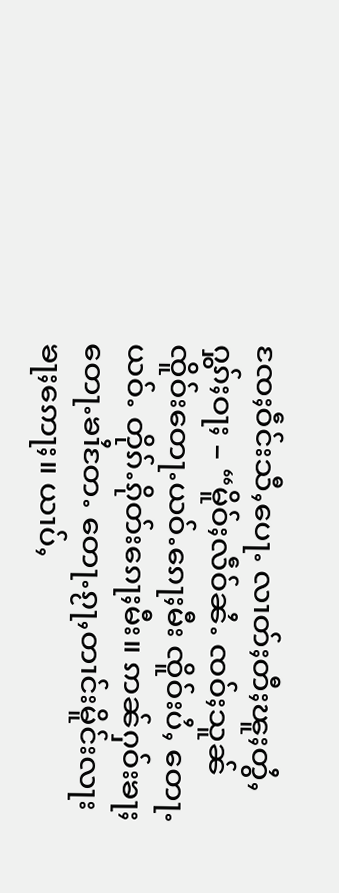ၸႄႈဝဵင်းသီႇပေႃႉ လၢတ်ႈတီႈၽူႈတွႆႇႁွၵ်ႈဝႃႈ – “မိူဝ်ႈလဵဝ်ၼႆႉ ၸဝ်ႈသူၼ်ၸိူဝ်းတေႃႉယဝ်ႉၵေႃႈမီး ၸိူဝ်းပႆႇ တေႃႉယဝ်ႉ တိုၵ်ႉၵိုတ်းၵေႃႈမီး။ ဢၼ်ႁဝ်းၶႃႈ တေႃႉၶၢႆတႄႉ တေႃႉၵႂႃႇတၢင်းမိူင်းလႃးၶႃႈဢေႃႈ။ ယၢပ်ႇ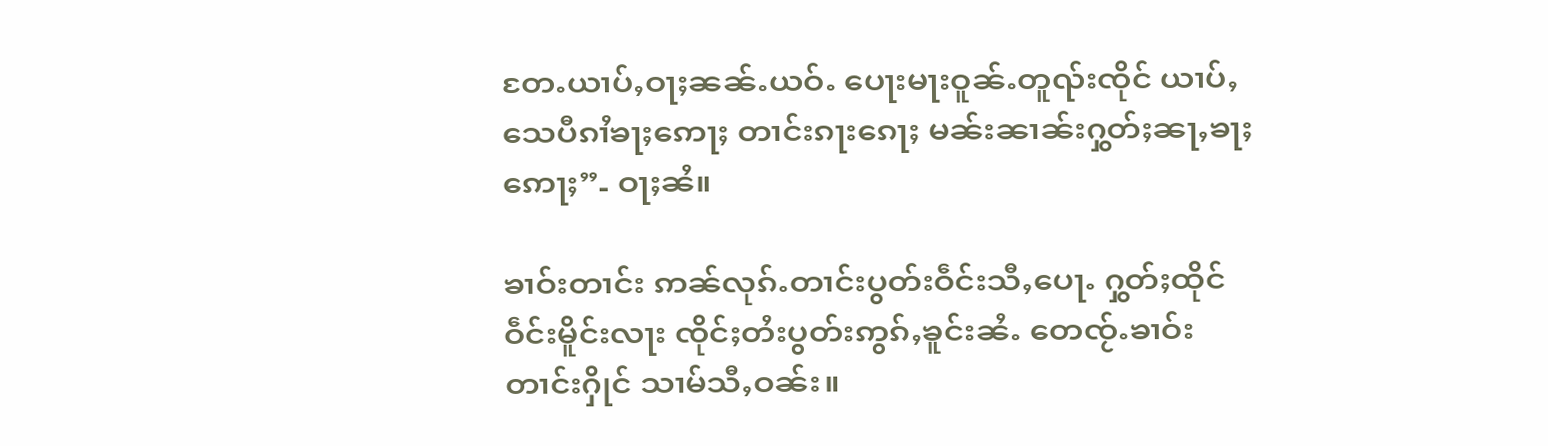တႄႉယၢပ်ႇဝႃႈၼၼ်ႉယဝ်ႉ ပေႃးမႃးဝူၼ်ႉတူၺ်းၸိုင် ယၢပ်ႇသေပီၵၢႆၶႃႈဢေႃႈ တၢင်းၵႃးၵေႃႈ မၼ်းၼၢၼ်းႁွတ်ႈၼႃႇၶႃႈဢေႃႈ”- ဝႃႈၼႆ။

ၶၢဝ်းတၢင်း ဢၼ်လုၵ်ႉတၢင်းပွတ်းဝဵင်းသီႇပေႃႉ ႁွတ်ႈထိုင်ဝဵင်းမိူင်းလႃး ၸိုင်ႈတႆးပွတ်းဢွၵ်ႇၶူင်းၼႆႉ တေၸႂ်ႉၶၢဝ်းတၢင်းႁိုင် သၢမ်သီႇဝၼ်း။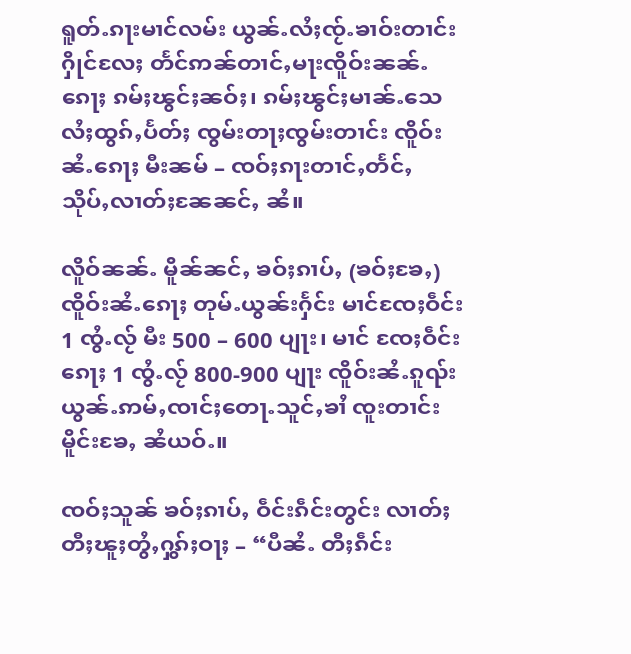ရူတ်ႉၵႃးမၢင်လမ်း ယွၼ်ႉလႆႈၸႂ်ႉၶၢဝ်းတၢင်းႁိုင်လႄႈ တႅင်ဢၼ်တၢင်ႇမႃးၸိူဝ်းၼၼ်ႉၵေႃႈ ၵမ်ႈၽွင်ႈၼဝ်ႈ၊ ၵမ်ႈၽွင်ႈမၢၼ်ႉသေ လႆႈထွၵ်ႇပႅတ်ႈ ၸွမ်းတႃႈၸွမ်းတၢင်း ၸိူဝ်းၼႆႉၵေႃႈ မီးၼမ် – ၸဝ်ႈၵႃးတၢင်ႇတႅင်ႇ သိုပ်ႇလၢတ်ႈၼႄၼင်ႇ ၼႆ။

လိူဝ်ၼၼ်ႉ မိူၼ်ၼင်ႇ ၶဝ်ႈၵၢပ်ႇ (ၶဝ်ႈၶႄႇ) ၸိူဝ်းၼႆႉၵေႃႈ တုမ်ႉယွၼ်းႁႅင်း မၢင်ၸႄႈဝဵင်း 1 ၸွႆႉလႂ် မီး 500 – 600 ပျႃး၊ မၢင် ၸႄႈဝဵင်းၵေႃႈ 1 ၸွႆႉလႂ် 800-900 ပျႃး ၸိူဝ်းၼႆႉၵူၺ်း ယွၼ်ႉဢမ်ႇၸၢင်ႈတေႃႉသူင်ႇၶၢႆ ၸူးတၢင်းမိူင်းၶႄႇ ၼႆယဝ်ႉ။

ၸဝ်ႈသူၼ် ၶဝ်ႈၵၢပ်ႇ ဝဵင်းၵဵင်းတွင်း လၢတ်ႈတီႈၽူႈတွႆႇႁွၵ်ႈဝႃႈ – “ပီၼႆႉ တီႈၵဵင်း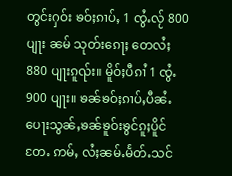တွင်းႁဝ်း ၶဝ်ႈၵၢပ်ႇ 1 ၸွႆႉလႂ် 800 ပျႃး ၼမ် သုတ်းၵေႃႈ တေလႆႈ 880 ပျႃးၵူၺ်း။ မိူဝ်ႈပီၵၢႆ 1 ၸွႆႉ 900 ပျႃး။ ၶၼ်ၶဝ်ႈၵၢပ်ႇပီၼႆႉ ပေႃးသွၼ်ႇၶၼ်ၶူဝ်းၶွင်ၵူႈပိူင်တႄႉ ဢမ်ႇ လႆႈၼမ်ႉမႅတ်ႉသင်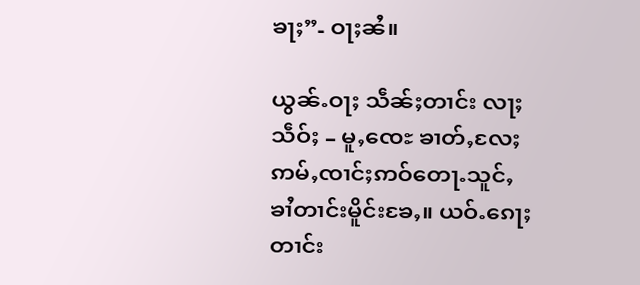ၶႃႈ”- ဝႃႈၼႆ။

ယွၼ်ႉဝႃႈ သဵၼ်ႈတၢင်း လႃႈသဵဝ်ႈ – မူႇၸေႊ ၶၢတ်ႇလႄႈ ဢမ်ႇၸၢင်ႈဢဝ်တေႃႉသူင်ႇ ၶၢႆတၢင်းမိူင်းၶႄႇ။ ယဝ်ႉၵေႃႈ တၢင်း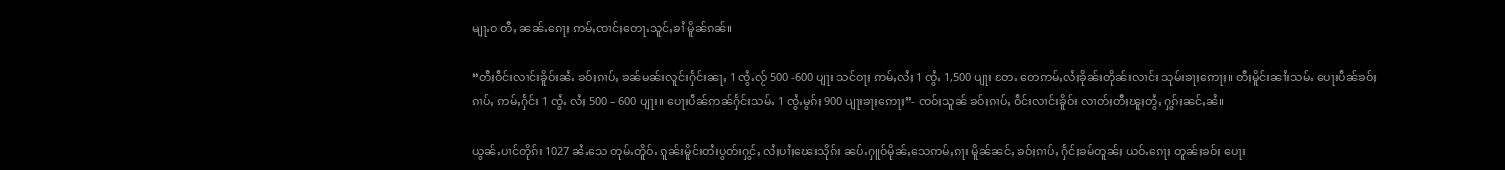မျႃႉဝ တီႇ ၼၼ်ႉၵေႃႈ ဢမ်ႇၸၢင်ႈတေႃႉသူင်ႇၶၢႆ မိူၼ်ၵၼ်။

“တီႈဝဵင်းလၢင်းၶိူဝ်းၼႆႉ ၶဝ်ႈၵၢပ်ႇ ၶၼ်မၼ်းလူင်းႁႅင်းၼႃႇ 1 ၸွႆႉလႂ် 500 -600 ပျႃး သင်ဝႃႈ ဢမ်ႇလႆႈ 1 ၸွႆႉ 1,500 ပျႃး တႄႉ တေဢမ်ႇလႆႈၶိုၼ်းတိုၼ်းလၢင်း သုမ်းၶႃႈဢေႃႈ။ တီႈမိူင်းၼၢႆးသမ်ႉ ပေႃးပဵၼ်ၶဝ်ႈၵၢပ်ႇ ဢမ်ႇႁႅင်း 1 ၸွႆႉ လႆႈ 500 – 600 ပျႃး။ ပေႃးပဵၼ်ဢၼ်ႁႅင်းသမ်ႉ 1 ၸွႆႉမွၵ်ႈ 900 ပျႃးၶႃႈဢေႃႈ”- ၸဝ်ႈသူၼ် ၶဝ်ႈၵၢပ်ႇ ဝဵင်းလၢင်းၶိူဝ်း လၢတ်ႈတီႈၽူႈတွႆႇ ႁွၵ်ႈၼင်ႇၼႆ။

ယွၼ်ႉပၢင်တိုၵ်း 1027 ၼႆႉသေ တုမ်ႉတိူဝ်ႉ ၵူၼ်းမိူင်းတႆးပွတ်းႁွင်ႇ လႆႈပၢႆႈၽေးသိုၵ်း ၼပ်ႉႁူဝ်မိုၼ်ႇသေဢမ်ႇၵႃး မိူၼ်ၼင်ႇ ၶဝ်ႈၵၢပ်ႇ ႁႅင်ႈၶမ်တူၼ်ႈ ယဝ်ႉၵေႃႈ တူၼ်ႈၶဝ်ႈ ပေႃး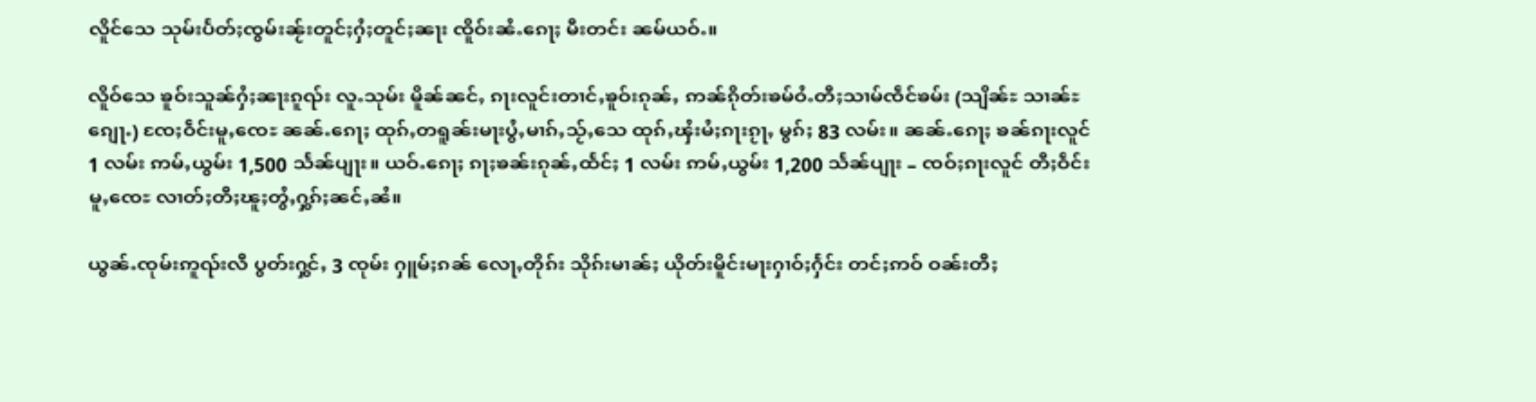လိူင်သေ သုမ်းပႅတ်ႈၸွမ်းၼႂ်းတူင်ႈႁႆႈတူင်ႈၼႃး ၸိူဝ်းၼႆႉၵေႃႈ မီးတင်း ၼမ်ယဝ်ႉ။

လိူဝ်သေ ၶူဝ်းသူၼ်ႁႆႈၼႃးၵူၺ်း လူႉသုမ်း မိူၼ်ၼင်ႇ ၵႃးလူင်းတၢင်ႇၶူဝ်းၵုၼ်ႇ ဢၼ်ၵိုတ်းၶမ်ဝႆႉတီႈသၢမ်ၸဵင်ၶမ်း (သျိၼ်ႊ သၢၼ်ႊၵျေႃႉ) ၸႄႈဝဵင်းမူႇၸေႊ ၼၼ်ႉၵေႃႈ ထုၵ်ႇတရူၼ်းမႃးပွႆႇမၢၵ်ႇသႂ်ႇသေ ထုၵ်ႇၾႆးမႆႈၵႃးၵႂႃႇ မွၵ်ႈ 83 လမ်း။ ၼၼ်ႉၵေႃႈ ၶၼ်ၵႃးလူင် 1 လမ်း ဢမ်ႇယွမ်း 1,500 သႅၼ်ပျႃး။ ယဝ်ႉၵေႃႈ ၵႃႈၶၼ်းၵုၼ်ႇထႅင်ႈ 1 လမ်း ဢမ်ႇယွမ်း 1,200 သႅၼ်ပျႃး – ၸဝ်ႈၵႃးလူင် တီႈဝဵင်းမူႇၸေႊ လၢတ်ႈတီႈၽူႈတွႆႇႁွၵ်ႈၼင်ႇၼႆ။

ယွၼ်ႉၸုမ်းဢူၺ်းလီ ပွတ်းႁွင်ႇ 3 ၸုမ်း ႁူမ်ႈၵၼ် လေႃႇတိုၵ်း သိုၵ်းမၢၼ်ႈ ယိုတ်းမိူင်းမႃးႁၢဝ်ႈႁႅင်း တင်ႈဢဝ် ဝၼ်းတီႈ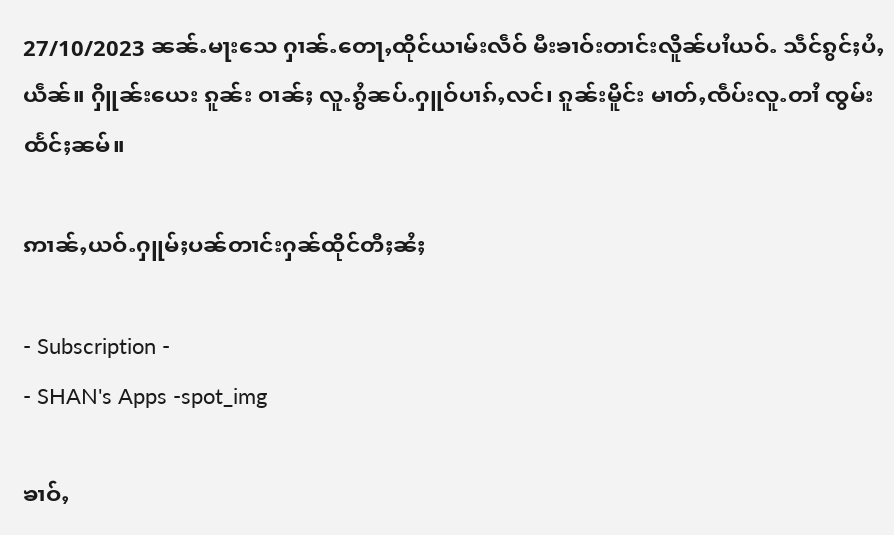27/10/2023 ၼၼ်ႉမႃးသေ ႁၢၼ်ႉတေႃႇထိုင်ယၢမ်းလဵဝ် မီးၶၢဝ်းတၢင်းလိူၼ်ပၢႆယဝ်ႉ သဵင်ၵွင်ႈပႆႇယဵၼ်။ ႁိူၼ်းယေး ၵူၼ်း ဝၢၼ်ႈ လူႉၵွႆၼပ်ႉႁူဝ်ပၢၵ်ႇလင်၊ ၵူၼ်းမိူင်း မၢတ်ႇၸဵပ်းလူႉတၢႆ ၸွမ်းထႅင်ႈၼမ်။

ဢၢၼ်ႇယဝ်ႉႁူမ်ႈပၼ်တၢင်းႁၼ်ထိုင်တီႈၼႆႈ

- Subscription -
- SHAN's Apps -spot_img

ၶၢဝ်ႇ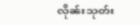လိုၼ်းသုတ်း